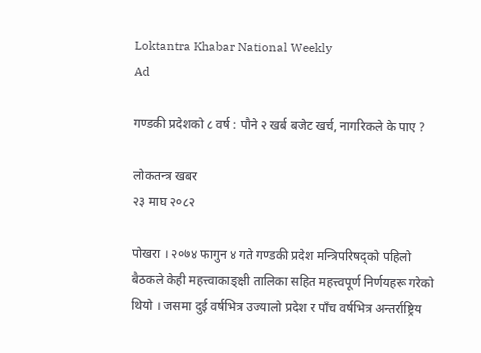Loktantra Khabar National Weekly
Ad

गण्डकी प्रदेशको ८ वर्ष : पौने २ खर्ब बजेट खर्च, नागरिकले के पाए ?

लोकतन्त्र खबर
२३ माघ २०८२

पोखरा । २०७४ फागुन ४ गते गण्डकी प्रदेश मन्त्रिपरिषद्को पहिलो बैठकले केही महत्त्वाकाङ्क्षी तालिका सहित महत्त्वपूर्ण निर्णयहरू गरेको थियो । जसमा दुई वर्षभित्र उज्यालो प्रदेश र पाँच वर्षभित्र अन्तर्राष्ट्रिय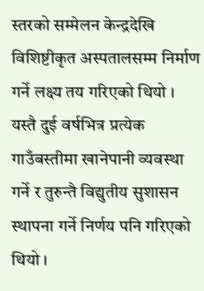स्तरको सम्मेलन केन्द्रदेखि विशिष्टीकृत अस्पतालसम्म निर्माण गर्ने लक्ष्य तय गरिएको थियो । यस्तै दुई वर्षभित्र प्रत्येक गाउँबस्तीमा खानेपानी व्यवस्था गर्ने र तुरुन्तै विद्युतीय सुशासन स्थापना गर्ने निर्णय पनि गरिएको थियो ।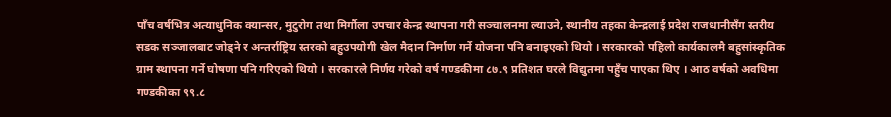पाँच वर्षभित्र अत्याधुनिक क्यान्सर, मुटुरोग तथा मिर्गौला उपचार केन्द्र स्थापना गरी सञ्चालनमा ल्याउने, स्थानीय तहका केन्द्रलाई प्रदेश राजधानीसँग स्तरीय सडक सञ्जालबाट जोड्ने र अन्तर्राष्ट्रिय स्तरको बहुउपयोगी खेल मैदान निर्माण गर्ने योजना पनि बनाइएको थियो । सरकारको पहिलो कार्यकालमै बहुसांस्कृतिक ग्राम स्थापना गर्ने घोषणा पनि गरिएको थियो । सरकारले निर्णय गरेको वर्ष गण्डकीमा ८७.९ प्रतिशत घरले विद्युतमा पहुँच पाएका थिए । आठ वर्षको अवधिमा गण्डकीका ९९.८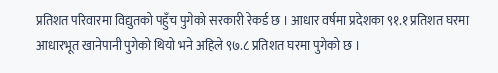प्रतिशत परिवारमा विद्युतको पहुँच पुगेको सरकारी रेकर्ड छ । आधार वर्षमा प्रदेशका ९१.१ प्रतिशत घरमा आधारभूत खानेपानी पुगेको थियो भने अहिले ९७.८ प्रतिशत घरमा पुगेको छ ।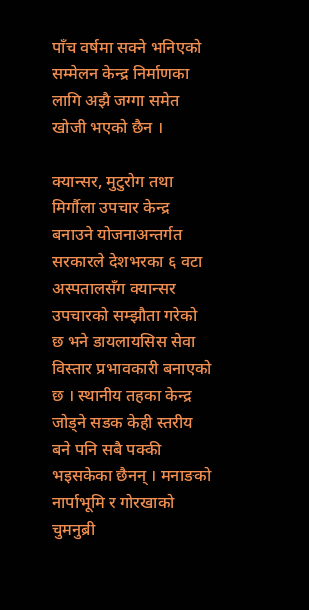पाँच वर्षमा सक्ने भनिएको सम्मेलन केन्द्र निर्माणका लागि अझै जग्गा समेत खोजी भएको छैन ।

क्यान्सर, मुटुरोग तथा मिर्गौला उपचार केन्द्र बनाउने योजनाअन्तर्गत सरकारले देशभरका ६ वटा अस्पतालसँग क्यान्सर उपचारको सम्झौता गरेको छ भने डायलायसिस सेवा विस्तार प्रभावकारी बनाएको छ । स्थानीय तहका केन्द्र जोड्ने सडक केही स्तरीय बने पनि सबै पक्की भइसकेका छैनन् । मनाङको नार्पाभूमि र गोरखाको चुमनुब्री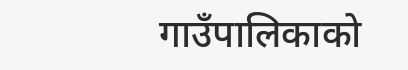गाउँपालिकाको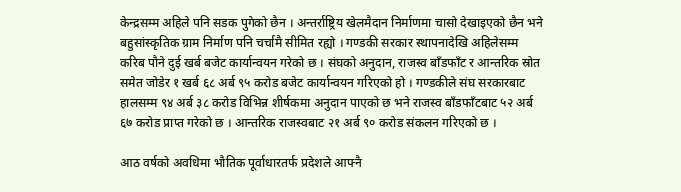केन्द्रसम्म अहिले पनि सडक पुगेको छैन । अन्तर्राष्ट्रिय खेलमैदान निर्माणमा चासो देखाइएको छैन भने बहुसांस्कृतिक ग्राम निर्माण पनि चर्चामै सीमित रह्यो । गण्डकी सरकार स्थापनादेखि अहिलेसम्म करिब पौने दुई खर्ब बजेट कार्यान्वयन गरेको छ । संघको अनुदान, राजस्व बाँडफाँट र आन्तरिक स्रोत समेत जोडेर १ खर्ब ६८ अर्ब ९५ करोड बजेट कार्यान्वयन गरिएको हो । गण्डकीले संघ सरकारबाट हालसम्म ९४ अर्ब ३८ करोड विभिन्न शीर्षकमा अनुदान पाएको छ भने राजस्व बाँडफाँटबाट ५२ अर्ब ६७ करोड प्राप्त गरेको छ । आन्तरिक राजस्वबाट २१ अर्ब ९० करोड संकलन गरिएको छ ।

आठ वर्षको अवधिमा भौतिक पूर्वाधारतर्फ प्रदेशले आफ्नै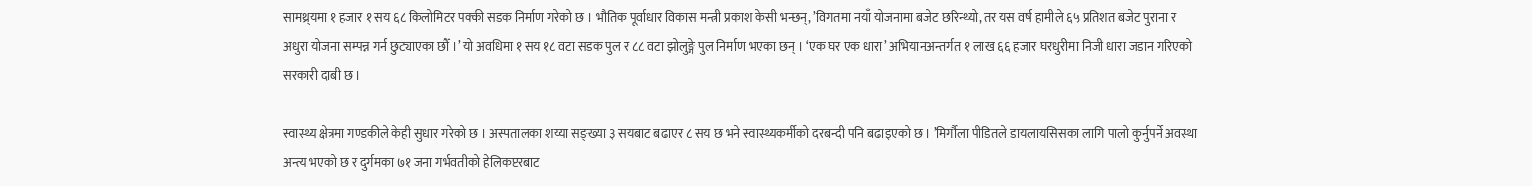सामथ्र्यमा १ हजार १ सय ६८ किलोमिटर पक्की सडक निर्माण गरेको छ । भौतिक पूर्वाधार विकास मन्त्री प्रकाश केसी भन्छन्, ’विगतमा नयाँ योजनामा बजेट छरिन्थ्यो, तर यस वर्ष हामीले ६५ प्रतिशत बजेट पुराना र अधुरा योजना सम्पन्न गर्न छुट्याएका छौँ ।’ यो अवधिमा १ सय १८ वटा सडक पुल र ८८ वटा झोलुङ्गे पुल निर्माण भएका छन् । ‘एक घर एक धारा’ अभियानअन्तर्गत १ लाख ६६ हजार घरधुरीमा निजी धारा जडान गरिएको सरकारी दाबी छ ।

स्वास्थ्य क्षेत्रमा गण्डकीले केही सुधार गरेको छ । अस्पतालका शय्या सङ्ख्या ३ सयबाट बढाएर ८ सय छ भने स्वास्थ्यकर्मीको दरबन्दी पनि बढाइएको छ । ’मिर्गौला पीडितले डायलायसिसका लागि पालो कुर्नुपर्ने अवस्था अन्त्य भएको छ र दुर्गमका ७१ जना गर्भवतीको हेलिकप्टरबाट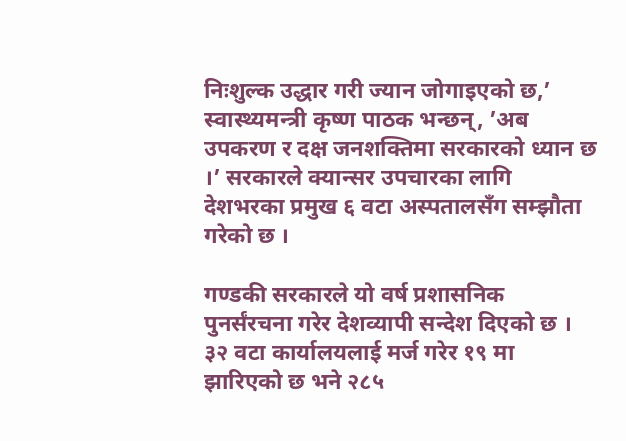निःशुल्क उद्धार गरी ज्यान जोगाइएको छ,’ स्वास्थ्यमन्त्री कृष्ण पाठक भन्छन्, ’अब उपकरण र दक्ष जनशक्तिमा सरकारको ध्यान छ ।’ सरकारले क्यान्सर उपचारका लागि देशभरका प्रमुख ६ वटा अस्पतालसँग सम्झौता गरेको छ ।

गण्डकी सरकारले यो वर्ष प्रशासनिक पुनर्संरचना गरेर देशव्यापी सन्देश दिएको छ । ३२ वटा कार्यालयलाई मर्ज गरेर १९ मा झारिएको छ भने २८५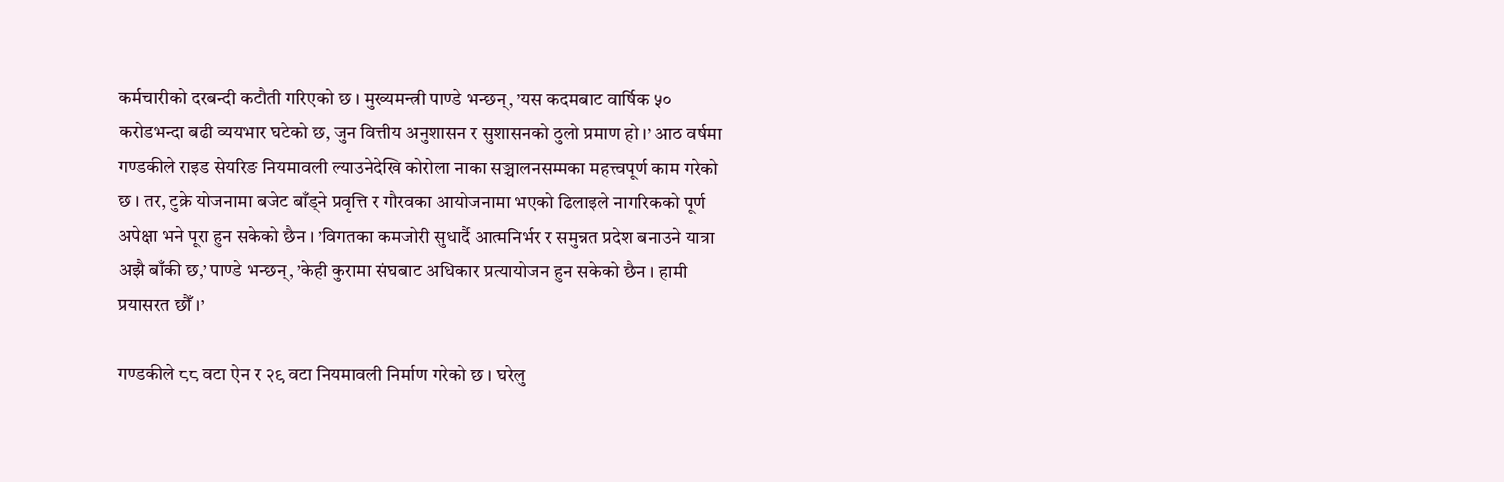कर्मचारीको दरबन्दी कटौती गरिएको छ । मुख्यमन्त्री पाण्डे भन्छन्, ’यस कदमबाट वार्षिक ५० करोडभन्दा बढी व्ययभार घटेको छ, जुन वित्तीय अनुशासन र सुशासनको ठुलो प्रमाण हो ।’ आठ वर्षमा गण्डकीले राइड सेयरिङ नियमावली ल्याउनेदेखि कोरोला नाका सञ्चालनसम्मका महत्त्वपूर्ण काम गरेको छ । तर, टुक्रे योजनामा बजेट बाँड्ने प्रवृत्ति र गौरवका आयोजनामा भएको ढिलाइले नागरिकको पूर्ण अपेक्षा भने पूरा हुन सकेको छैन । ’विगतका कमजोरी सुधार्दै आत्मनिर्भर र समुन्नत प्रदेश बनाउने यात्रा अझै बाँकी छ,’ पाण्डे भन्छन्, ’केही कुरामा संघबाट अधिकार प्रत्यायोजन हुन सकेको छैन । हामी प्रयासरत छौँ ।’

गण्डकीले ८८ वटा ऐन र २९ वटा नियमावली निर्माण गरेको छ । घरेलु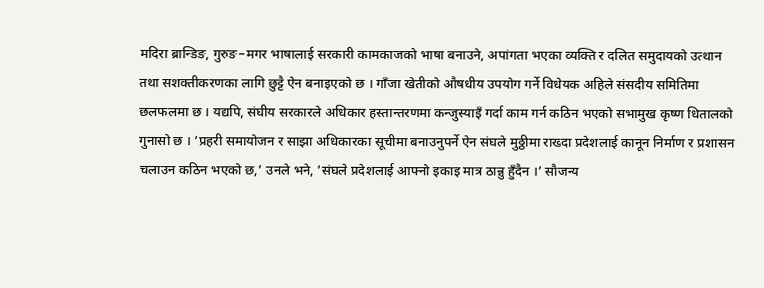मदिरा ब्रान्डिङ, गुरुङ–मगर भाषालाई सरकारी कामकाजको भाषा बनाउने, अपांगता भएका व्यक्ति र दलित समुदायको उत्थान तथा सशक्तीकरणका लागि छुट्टै ऐन बनाइएको छ । गाँजा खेतीको औषधीय उपयोग गर्ने विधेयक अहिले संसदीय समितिमा छलफलमा छ । यद्यपि, संघीय सरकारले अधिकार हस्तान्तरणमा कन्जुस्याइँ गर्दा काम गर्न कठिन भएको सभामुख कृष्ण धितालको गुनासो छ । ’प्रहरी समायोजन र साझा अधिकारका सूचीमा बनाउनुपर्ने ऐन संघले मुठ्ठीमा राख्दा प्रदेशलाई कानून निर्माण र प्रशासन चलाउन कठिन भएको छ,’ उनले भने, ’संघले प्रदेशलाई आफ्नो इकाइ मात्र ठान्नु हुँदैन ।’ सौजन्य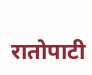रातोपाटी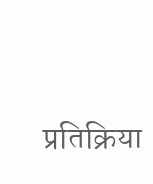प्रतिक्रिया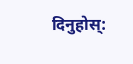दिनुहोस्: